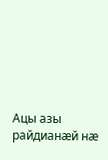Ацы азы райдианæй нæ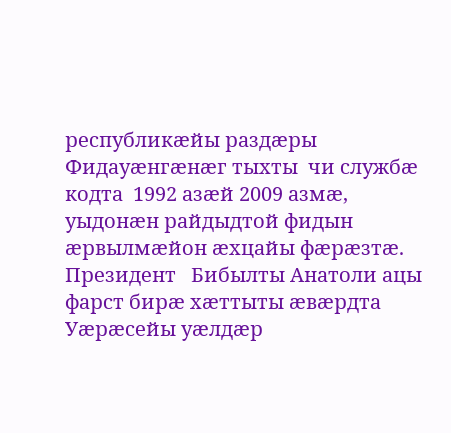республикæйы раздæры Фидауæнгæнæг тыхты  чи службæ кодта  1992 азæй 2009 азмæ, уыдонæн райдыдтой фидын æрвылмæйон æхцайы фæрæзтæ. Президент   Бибылты Анатоли ацы фарст бирæ хæттыты æвæрдта Уæрæсейы уæлдæр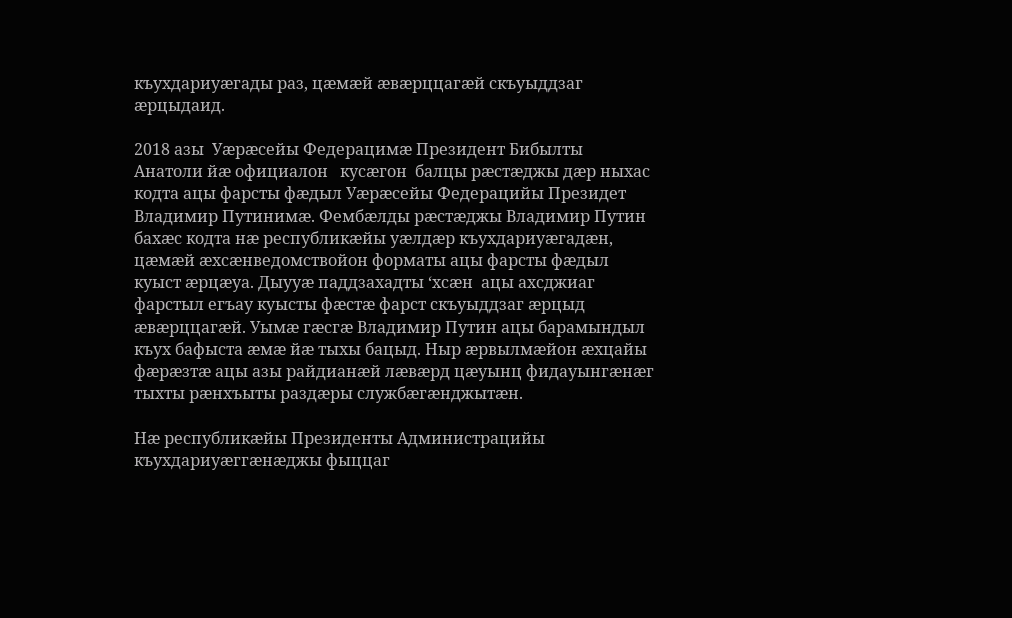къухдариуæгады раз, цæмæй æвæрццагæй скъуыддзаг æрцыдаид.

2018 азы  Уæрæсейы Федерацимæ Президент Бибылты Анатоли йæ официалон   кусæгон  балцы рæстæджы дæр ныхас кодта ацы фарсты фæдыл Уæрæсейы Федерацийы Президет Владимир Путинимæ. Фембæлды рæстæджы Владимир Путин бахæс кодта нæ республикæйы уæлдæр къухдариуæгадæн, цæмæй æхсæнведомствойон форматы ацы фарсты фæдыл  куыст æрцæуа. Дыууæ паддзахадты ‘хсæн  ацы ахсджиаг фарстыл егъау куысты фæстæ фарст скъуыддзаг æрцыд æвæрццагæй. Уымæ гæсгæ Владимир Путин ацы барамындыл къух бафыста æмæ йæ тыхы бацыд. Ныр æрвылмæйон æхцайы фæрæзтæ ацы азы райдианæй лæвæрд цæуынц фидауынгæнæг тыхты рæнхъыты раздæры службæгæнджытæн.

Нæ республикæйы Президенты Администрацийы къухдариуæггæнæджы фыццаг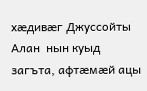хæдивæг Джуссойты Алан  нын куыд загъта, афтæмæй ацы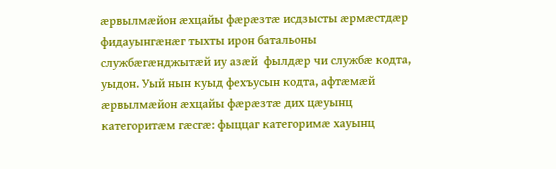æрвылмæйон æхцайы фæрæзтæ исдзысты æрмæстдæр фидауынгæнæг тыхты ирон батальоны службæгæнджытæй иу азæй  фылдæр чи службæ кодта, уыдон. Уый нын куыд фехъусын кодта, афтæмæй æрвылмæйон æхцайы фæрæзтæ дих цæуынц категоритæм гæсгæ: фыццаг категоримæ хауынц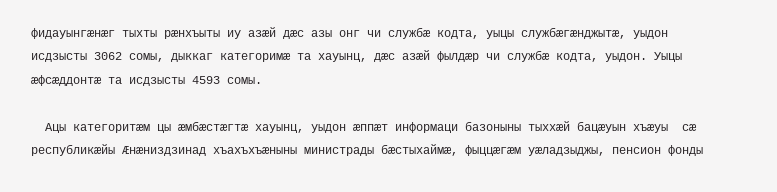фидауынгæнæг тыхты рæнхъыты иу азæй дæс азы онг чи службæ кодта, уыцы службæгæнджытæ, уыдон исдзысты 3062 сомы, дыккаг категоримæ та хауынц, дæс азæй фылдæр чи службæ кодта, уыдон. Уыцы æфсæддонтæ та исдзысты 4593 сомы.

  Ацы категоритæм цы æмбæстæгтæ хауынц, уыдон æппæт информаци базоныны тыххæй бацæуын хъæуы  сæ республикæйы Æнæниздзинад хъахъхъæныны министрады бæстыхаймæ, фыццæгæм уæладзыджы, пенсион фонды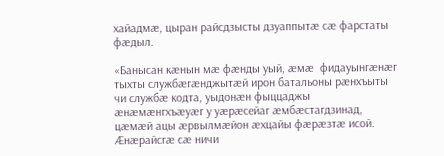хайадмæ, цыран райсдзысты дзуаппытæ сæ фарстаты фæдыл.

«Банысан кæнын мæ фæнды уый, æмæ  фидауынгæнæг тыхты службæгæнджытæй ирон батальоны рæнхъыты чи службæ кодта, уыдонæн фыццаджы æнæмæнгхъæуæг у уæрæсейаг æмбæстагдзинад, цæмæй ацы æрвылмæйон æхцайы фæрæзтæ исой. Æнæрайсгæ сæ ничи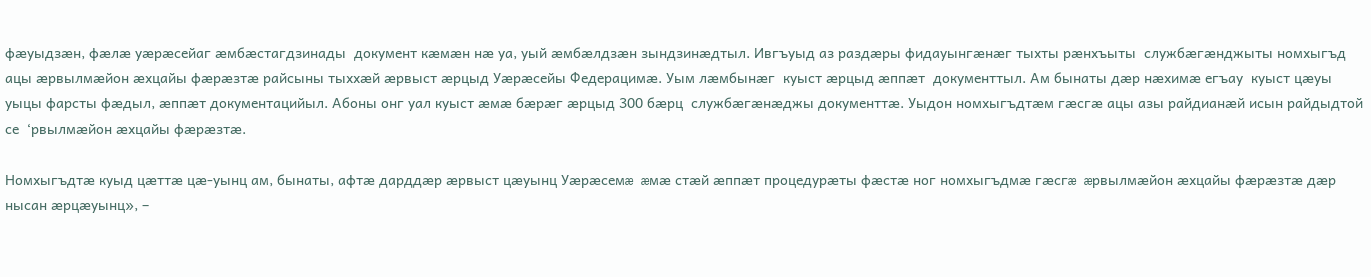фæуыдзæн, фæлæ уæрæсейаг æмбæстагдзинады  документ кæмæн нæ уа, уый æмбæлдзæн зындзинæдтыл. Ивгъуыд аз раздæры фидауынгæнæг тыхты рæнхъыты  службæгæнджыты номхыгъд ацы æрвылмæйон æхцайы фæрæзтæ райсыны тыххæй æрвыст æрцыд Уæрæсейы Федерацимæ. Уым лæмбынæг  куыст æрцыд æппæт  документтыл. Ам бынаты дæр нæхимæ егъау  куыст цæуы уыцы фарсты фæдыл, æппæт документацийыл. Абоны онг уал куыст æмæ бæрæг æрцыд 300 бæрц  службæгæнæджы документтæ. Уыдон номхыгъдтæм гæсгæ ацы азы райдианæй исын райдыдтой се  ‘рвылмæйон æхцайы фæрæзтæ.

Номхыгъдтæ куыд цæттæ цæ-уынц ам, бынаты, афтæ дарддæр æрвыст цæуынц Уæрæсемæ æмæ стæй æппæт процедурæты фæстæ ног номхыгъдмæ гæсгæ æрвылмæйон æхцайы фæрæзтæ дæр нысан æрцæуынц», –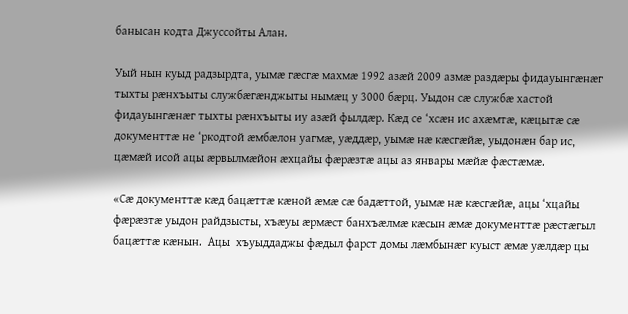банысан кодта Джуссойты Алан.

Уый нын куыд радзырдта, уымæ гæсгæ махмæ 1992 азæй 2009 азмæ раздæры фидауынгæнæг тыхты рæнхъыты службæгæнджыты нымæц у 3000 бæрц. Уыдон сæ службæ хастой фидауынгæнæг тыхты рæнхъыты иу азæй фылдæр. Кæд се ‘хcæн ис ахæмтæ, кæцытæ сæ документтæ не ‘ркодтой æмбæлон уагмæ, уæддæр, уымæ нæ кæсгæйæ, уыдонæн бар ис, цæмæй исой ацы æрвылмæйон æхцайы фæрæзтæ ацы аз январы мæйæ фæстæмæ.

«Сæ документтæ кæд бацæттæ кæной æмæ сæ бадæттой, уымæ нæ кæсгæйæ, ацы ‘хцайы фæрæзтæ уыдон райдзысты, хъæуы æрмæст банхъæлмæ кæсын æмæ документтæ рæстæгыл бацæттæ кæнын.  Ацы  хъуыддаджы фæдыл фарст домы лæмбынæг куыст æмæ уæлдæр цы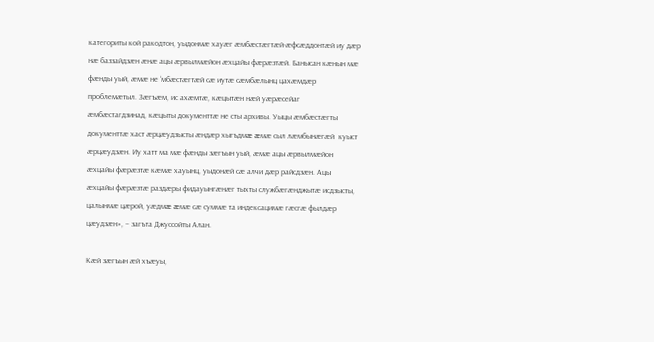категориты кой ракодтон, уыдонмæ хауæг æмбæстæгтæй-æфсæддонтæй иу дæр нæ баззайдзæн æнæ ацы æрвылмæйон æхцайы фæрæзтæй. Банысан кæнын мæ фæнды уый, æмæ не ‘мбæстæгтæй сæ иутæ сæмбæлынц цахæмдæр проблемæтыл. Зæгъæм, ис ахæмтæ, кæцытæн нæй уæрæсейаг æмбæстагдзинад, кæцыты документтæ не сты архивы. Уыцы æмбæстæгты документтæ хаст æрцæудзысты æндæр хыгъдмæ æмæ сыл лæмбынæгæй  куыст æрцæудзæн. Иу хатт ма мæ фæнды зæгъын уый, æмæ ацы æрвылмæйон æхцайы фæрæзтæ кæмæ хауынц, уыдонæй сæ алчи дæр райсдзæн. Ацы æхцайы фæрæзтæ раздæры фидауынгæнæг тыхты службæгæнджытæ исдзысты, цалынмæ цæрой, уæдмæ æмæ сæ суммæ та индексацимæ гæсгæ фылдæр цæудзæн», – загъта Джуссойты Алан.

Кæй зæгъын æй хъæуы,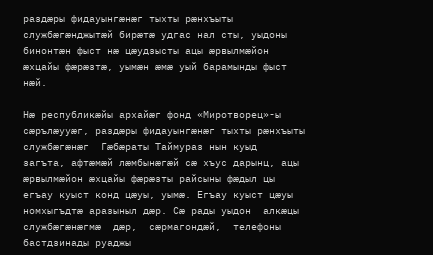раздæры фидауынгæнæг тыхты рæнхъыты службæгæнджытæй бирæтæ удгас нал сты, уыдоны бинонтæн фыст нæ цæудзысты ацы æрвылмæйон æхцайы фæрæзтæ, уымæн æмæ уый барамынды фыст нæй.

Нæ республикæйы архайæг фонд «Миротворец»-ы сæрълæууæг, раздæры фидауынгæнæг тыхты рæнхъыты  службæгæнæг  Гæбæраты Таймураз нын куыд  загъта, афтæмæй лæмбынæгæй сæ хъус дарынц, ацы æрвылмæйон æхцайы фæрæзты райсыны фæдыл цы егъау куыст конд цæуы, уымæ. Егъау куыст цæуы номхыгъдтæ аразыныл дæр. Сæ рады уыдон  алкæцы  службæгæнæгмæ  дæр,  сæрмагондæй,  телефоны бастдзинады руаджы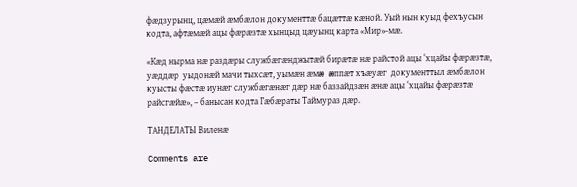фæдзурынц, цæмæй æмбæлон документтæ бацæттæ кæной. Уый нын куыд фехъусын кодта, афтæмæй ацы фæрæзтæ хынцыд цæуынц карта «Мир»-мæ.

«Кæд нырма нæ раздæры службæгæнджытæй бирæтæ нæ райстой ацы ‘хцайы фæрæзтæ, уæддæр  уыдонæй мачи тыхсæт, уымæн æмæ æппæт хъæуæг  документтыл æмбæлон куысты фæстæ иунæг службæгæнæг дæр нæ баззайдзæн æнæ ацы ‘хцайы фæрæзтæ райсгæйæ», – банысан кодта Гæбæраты Таймураз дæр.

ТАНДЕЛАТЫ Виленæ

Comments are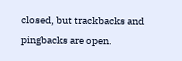closed, but trackbacks and pingbacks are open.